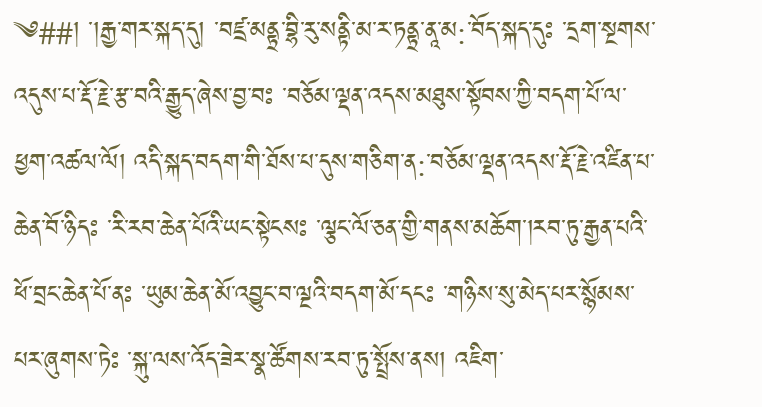༄##། ་།རྒྱ་གར་སྐད་དུ། ་བཛྲ་མནྟྲ་བྷི་རུ་སནྟི་མ་ར་ཏནྟྲ་ནཱ་མ:་བོད་སྐད་དུཿ ་དྲག་སྔགས་འདུས་པ་རྡོ་རྗེ་རྩ་བའི་རྒྱུད་ཞེས་བྱ་བཿ ་བཅོམ་ལྡན་འདས་མཐུས་སྟོབས་ཀྱི་བདག་པོ་ལ་ཕྱག་འཚལ་ལོ། འདི་སྐད་བདག་གི་ཐོས་པ་དུས་གཅིག་ན:་བཅོམ་ལྡན་འདས་རྡོ་རྗེ་འཛིན་པ་ཆེན་བོ་ཉིདཿ ་རི་རབ་ཆེན་པོའི་ཡང་སྟེངསཿ ་ལྕང་ལོ་ཅན་གྱི་གནས་མཆོག་།རབ་ཏུ་རྒྱན་པའི་ཕོ་བྲང་ཆེན་པོ་ནཿ ་ཡུམ་ཆེན་མོ་འབྱུང་བ་ལྔའི་བདག་མོ་དངཿ ་གཉིས་སུ་མེད་པར་སྙོམས་པར་ཞུགས་ཏེཿ ་སྐུ་ལས་འོད་ཟེར་སྣ་ཚོགས་རབ་ཏུ་སྤྲོས་ནས། འཇིག་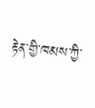རྟེན་གྱི་ཁམས་ཀྱི་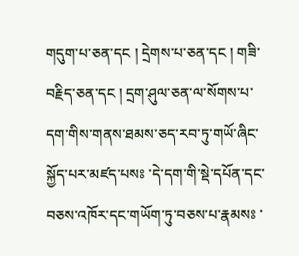གདུག་པ་ཅན་དང ། དྲེགས་པ་ཅན་དང ། གཟི་བརྗིད་ཅན་དང ། དྲག་ཤུལ་ཅན་ལ་སོགས་པ་དག་གིས་གནས་ཐམས་ཅད་རབ་ཏུ་གཡོ་ཞིང་སྐྱོད་པར་མཛད་པསཿ ་དེ་དག་གི་སྡེ་དཔོན་དང་བཅས་འཁོར་དང་གཡོག་ཏུ་བཅས་པ་རྣམསཿ ་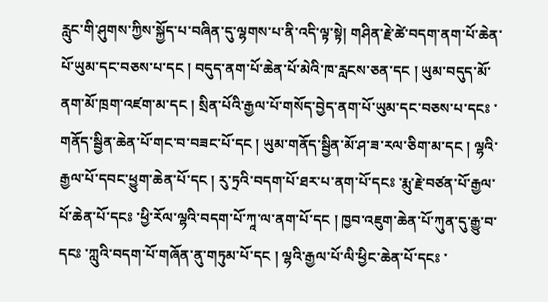རླུང་གི་ཤུགས་ཀྱིས་སྐྱོད་པ་བཞིན་དུ་ལྷགས་པ་ནི་འདི་ལྟ་སྟེ། གཤིན་རྗེ་ཚེ་བདག་ནག་པོ་ཆེན་པོ་ཡུམ་དང་བཅས་པ་དང ། བདུད་ནག་པོ་ཆེན་པོ་མེའི་ཁ་རླངས་ཅན་དང ། ཡུམ་བདུད་མོ་ནག་མོ་ཁྲག་འཛག་མ་དང ། སྲིན་པོའི་རྒྱལ་པོ་གསོད་བྱེད་ནག་པོ་ཡུམ་དང་བཅས་པ་དངཿ ་གནོད་སྦྱིན་ཆེན་པོ་གང་བ་བཟང་པོ་དང ། ཡུམ་གནོད་སྦྱིན་མོ་ཤ་ཟ་རལ་ཅིག་མ་དང ། ལྷའི་རྒྱལ་པོ་དབང་ཕྱུག་ཆེན་པོ་དང ། རུ་ཏྲའི་བདག་པོ་ཐར་པ་ནག་པོ་དངཿ ་རྨུ་རྗེ་བཙན་པོ་རྒྱལ་པོ་ཆེན་པོ་དངཿ ་ཕྱི་རོལ་ལྷའི་བདག་པོ་ཀཱ་ལ་ནག་པོ་དང ། ཁྱབ་འཇུག་ཆེན་པོ་ཀུན་དུ་རྒྱུ་བ་དངཿ ་ཀླུའི་བདག་པོ་གཞོན་ནུ་གཏུམ་པོ་དང ། ལྷའི་རྒྱལ་པོ་ལི་ཕྱིང་ཆེན་པོ་དངཿ ་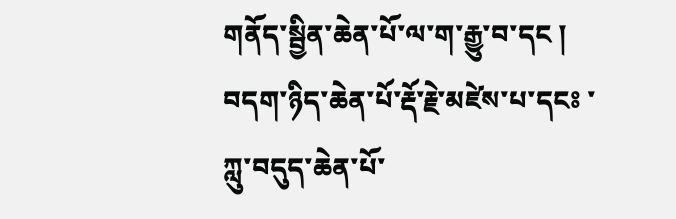གནོད་སྦྱིན་ཆེན་པོ་ལ་ག་རྒྱུ་བ་དང ། བདག་ཉིད་ཆེན་པོ་རྡོ་རྗེ་མཛེས་པ་དངཿ ་ཀླུ་བདུད་ཆེན་པོ་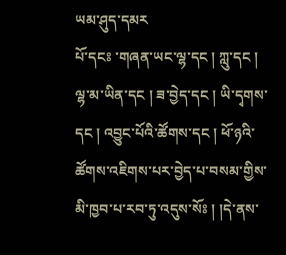ཡམ་ཤུད་དམར
པོ་དངཿ ་གཞན་ཡང་ལྷ་དང ། ཀླུ་དང ། ལྷ་མ་ཡིན་དང ། ཟ་བྱེད་དང ། ཡི་དྭགས་དང ། འབྱུང་པོའི་ཚོགས་དང ། ཕོ་ཉའི་ཚོགས་འཇིགས་པར་བྱེད་པ་བསམ་གྱིས་མི་ཁྱབ་པ་རབ་ཏུ་འདུས་སོཿ ། །དེ་ནས་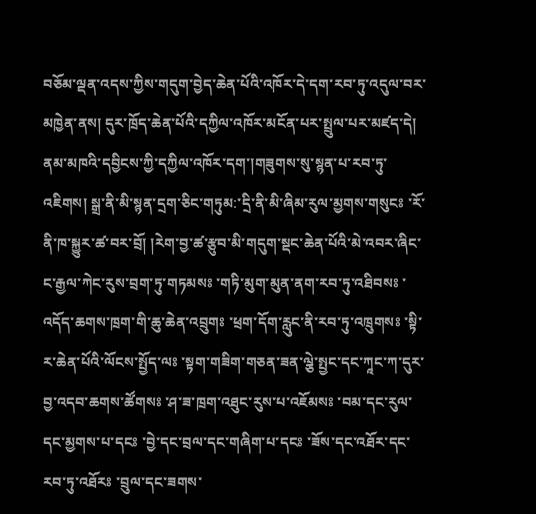བཅོམ་ལྡན་འདས་ཀྱིས་གདུག་བྱེད་ཆེན་པོའི་འཁོར་དེ་དག་རབ་ཏུ་འདུལ་བར་མཁྱེན་ནས། དུར་ཁྲོད་ཆེན་པོའི་དཀྱིལ་འཁོར་མངོན་པར་སྤྲུལ་པར་མཛད་དེ། ནམ་མཁའི་དབྱིངས་ཀྱི་དཀྱིལ་འཁོར་དག་།གཟུགས་སུ་སྙན་པ་རབ་ཏུ་འཇིགས། སྒྲ་ནི་མི་སྙན་དྲག་ཅིང་གཏུམ:་དྲི་ནི་མི་ཞིམ་རུལ་མྱགས་གསུངཿ ་རོ་ནི་ཁ་སྐྱུར་ཚ་བར་བྲོ། །རེག་བྱ་ཚ་རྩུབ་མི་གདུག་སྡང་ཆེན་པོའི་མེ་འབར་ཞིང་ང་རྒྱལ་ཀེང་རུས་བྲག་ཏུ་གཏམསཿ ་གཏི་མུག་མུན་ནག་རབ་ཏུ་འཐིབསཿ ་འདོད་ཆགས་ཁྲག་གི་ཆུ་ཆེན་འབྲུགཿ ་ཕྲག་དོག་རླུང་ནི་རབ་ཏུ་འཁྲུགསཿ ་སྟི་ར་ཆེན་པོའི་ལོངས་སྤྱོད་ལཿ ་སྟག་གཟིག་གཅན་ཟན་ལྕེ་སྤྱང་དང་ཀཱང་ཀ་དུར་བྱ་འདབ་ཆགས་ཚོགསཿ ་ཤ་ཟ་ཁྲག་འཐུང་རུས་པ་འཇོམསཿ ་བམ་དང་རུལ་དང་མྱགས་པ་དངཿ ་བྱེ་དང་བྲལ་དང་གཞིག་པ་དངཿ ་ཟོས་དང་འཐོར་དང་རབ་ཏུ་འཐོརཿ ་བྲུལ་དང་ཟགས་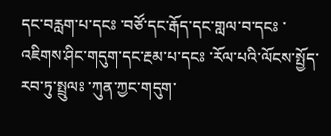དང་བརླག་པ་དངཿ ་བཙོ་དང་རྒོད་དང་གླལ་བ་དངཿ ་འཇིགས་ཤིང་གདུག་དང་རྔམ་པ་དངཿ ་རོལ་པའི་ལོངས་སྤྱོད་རབ་ཏུ་སྤྲུལཿ ་ཀུན་ཀྱང་གདུག་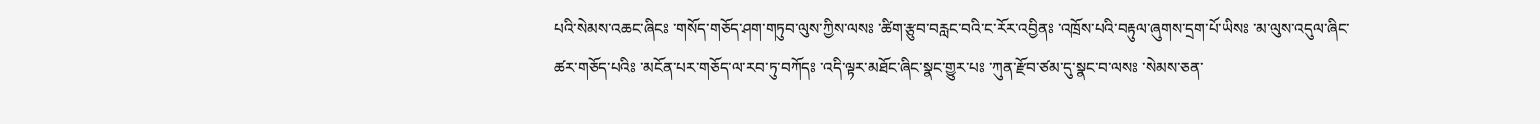པའི་སེམས་འཆང་ཞིངཿ ་གསོད་གཅོད་ཤག་གཏུབ་ལུས་ཀྱིས་ལསཿ ་ཚིག་རྩུབ་བརླང་བའི་ང་རོར་འབྱིནཿ ་འཁྲོས་པའི་བརྟུལ་ཞུགས་དྲག་པོ་ཡིསཿ ་མ་ལུས་འདུལ་ཞིང་ཚར་གཅོད་པའིཿ ་མངོན་པར་གཅོད་ལ་རབ་ཏུ་བཀོདཿ ་འདི་ལྟར་མཐོང་ཞིང་སྣང་གྱུར་པཿ ་ཀུན་རྫོབ་ཙམ་དུ་སྣང་བ་ལསཿ ་སེམས་ཅན་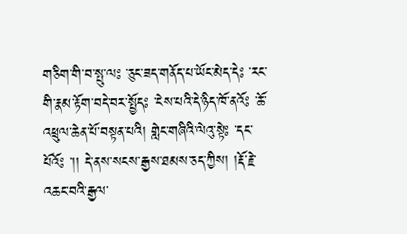གཅིག་གི་བ་སྤུ་ལཿ ་ཅུང་ཟད་གནོད་པ་ཡོང་མེད་དེཿ ་རང་གི་རྣམ་རྟོག་བདེ་བར་སྤྱོདཿ ་ངེས་པའི་དེ་ཉིད་ཁོ་ནའོཿ ་ཆོ་འཕྲུལ་ཆེན་པོ་བསྟན་པའི། གླེང་གཞིའི་ལེའུ་སྟེཿ ་དང་པོའོཿ ་།། དེ་ནས་སངས་རྒྱས་ཐམས་ཅད་ཀྱིས། །རྡོ་རྗེ་འཆང་བའི་རྒྱལ་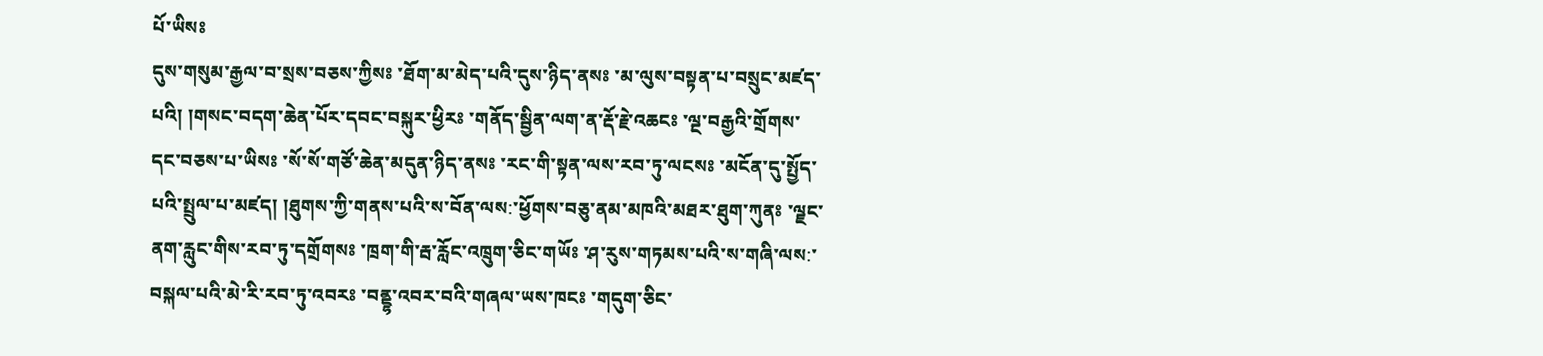པོ་ཡིསཿ
དུས་གསུམ་རྒྱལ་བ་སྲས་བཅས་ཀྱིསཿ ་ཐོག་མ་མེད་པའི་དུས་ཉིད་ནསཿ ་མ་ལུས་བསྟན་པ་བསྲུང་མཛད་པའི། །གསང་བདག་ཆེན་པོར་དབང་བསྐུར་ཕྱིརཿ ་གནོད་སྦྱིན་ལག་ན་རྡོ་རྗེ་འཆངཿ ་ལྔ་བརྒྱའི་གྲོགས་དང་བཅས་པ་ཡིསཿ ་སོ་སོ་གཙོ་ཆེན་མདུན་ཉིད་ནསཿ ་རང་གི་སྟན་ལས་རབ་ཏུ་ལངསཿ ་མངོན་དུ་སྤྱོད་པའི་སྤྲུལ་པ་མཛད། །ཐུགས་ཀྱི་གནས་པའི་ས་བོན་ལས:་ཕྱོགས་བཅུ་ནམ་མཁའི་མཐར་ཐུག་ཀུནཿ ་ལྗང་ནག་རླུང་གིས་རབ་ཏུ་དགྲོགསཿ ་ཁྲག་གི་རྦ་རློང་འཁྲུག་ཅིང་གཡོཿ ་ཤ་རུས་གཏམས་པའི་ས་གཞི་ལས:་བསྐལ་པའི་མེ་རི་རབ་ཏུ་འབརཿ ་བནྡྷ་འབར་བའི་གཞལ་ཡས་ཁངཿ ་གདུག་ཅིང་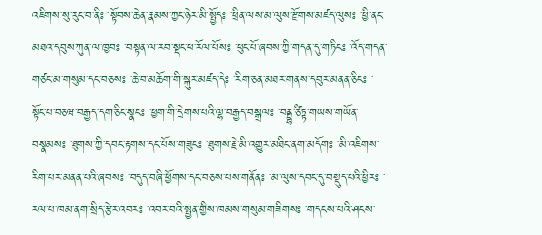འཇིགས་སུ་རུང་བ་ནིཿ ་སྟོབས་ཆེན་རྣམས་ཀྱང་ཉེར་མི་སྤྱོདཿ ་ཕྲིན་ལས་མ་ལུས་རྫོགས་མཛད་ལུསཿ ་ཕྱི་ནང་མཐའ་དབུས་ཀུན་ལ་ཁྱབཿ ་བསྟན་ལ་རབ་སྡང་ཕ་རོལ་པོསཿ ་ཕུང་པོ་ཞབས་ཀྱི་གདན་དུ་གཏིངཿ ་འོད་གདན་གཙང་མ་གསུམ་དང་བཅསཿ ་ཆེ་བ་མཆོག་གི་སྐུར་མཛད་དེཿ ་རིག་ཅན་མཐར་གནས་དབུར་མནན་ཅིངཿ ་སྟོང་པ་བཅཝ་བརྒྱད་དག་ཅིང་སྣངཿ ་ཕྱག་གི་དྲེགས་པའི་ལྷ་བརྒྱད་བསྒྲལཿ ་བནྡྷ་ཙིཏྟ་གཡས་གཡོན་བསྣམསཿ ་ཐུགས་ཀྱི་དབང་རྟགས་དང་པོས་གཟུངཿ ་ཐུགས་རྗེ་མི་འགྱུར་མཐིང་ནག་མདོགཿ ་མི་འཇིགས་རིག་པར་མནན་པའི་ཞབསཿ ་བདུད་བཞི་ཕྱོགས་དང་བཅས་པས་གནོནཿ ་མ་ལུས་དབང་དུ་བསྡུད་པའི་ཕྱིརཿ ་རལ་པ་ཁམ་ནག་སྲིད་རྩེར་འབརཿ ་འབར་བའི་སྤྱན་གྱིས་ཁམས་གསུམ་གཟིགསཿ ་གདངས་པའི་ཤངས་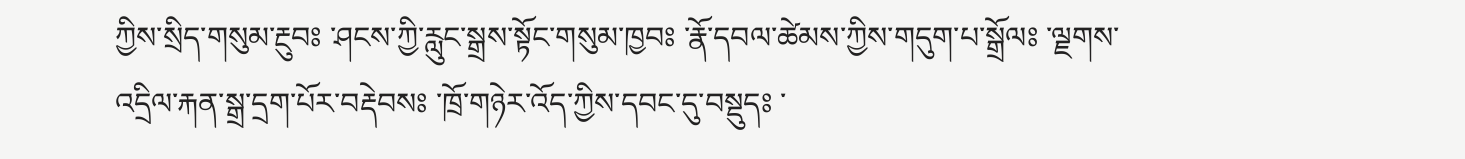ཀྱིས་སྲིད་གསུམ་རྔུབཿ ་ཤངས་ཀྱི་རླུང་སྒྲས་སྟོང་གསུམ་ཁྱབཿ ་རྣོ་དབལ་ཚེམས་ཀྱིས་གདུག་པ་སྒྲོལཿ ་ལྗགས་འདྲིལ་རྐན་སྒྲ་དྲག་པོར་བརྡེབསཿ ་ཁྲོ་གཉེར་འོད་ཀྱིས་དབང་དུ་བསྡུདཿ ་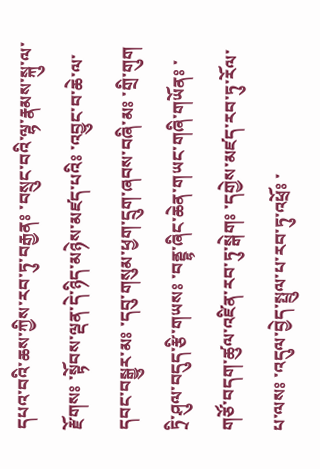དཔའ་བའི་ཆས་ཀྱིས་རབ་ཏུ་བརྒྱནཿ ་བསྲུང་བའི་ལྷ་རྣམས་སྐུ་ལ་རྫོགསཿ ་སྟོབས་ལྡན་དེ་ཉིད་མཉེས་མཛད་པའིཿ ་འབྱུང་བ་ཆེ་ལ་དབང་བསྒྱུར་མཿ ་དབུ་གསུམ་ཕྱག་དྲུག་ཞབས་བཞི་མཿ ་གྲི་གུག
ཏྲི་ཤུལ་བདུད་རྩི་གཡསཿ ་བནྡྷ་ཞིང་ཆེན་གཡང་གཞི་གཡོནཿ ་གཙོ་བདག་ཚུལ་འཛིན་རབ་ཏུ་སྒེགཿ ་དགྱེས་མཛད་རབ་ཏུ་རོལ་པ་ལསཿ ་འདུལ་བྱེད་སྤྲུལ་པ་རབ་ཏུ་འཕྲོཿ ་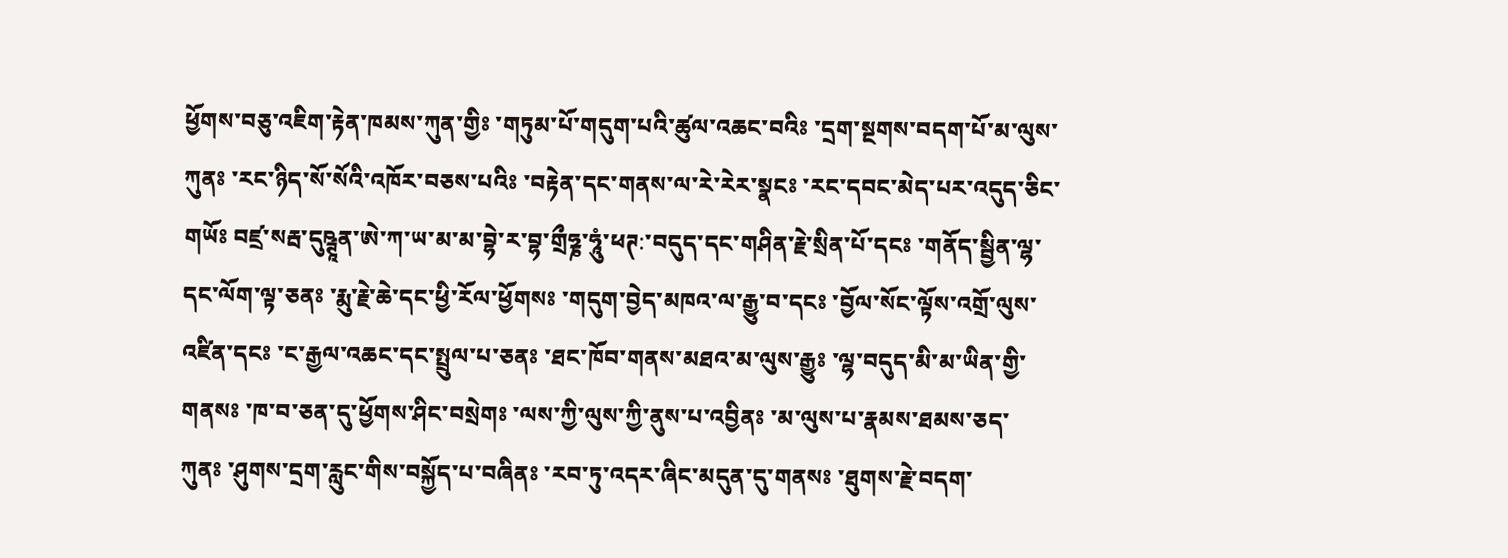ཕྱོགས་བཅུ་འཇིག་རྟེན་ཁམས་ཀུན་གྱིཿ ་གཏུམ་པོ་གདུག་པའི་ཚུལ་འཆང་བའིཿ ་དྲག་སྔགས་བདག་པོ་མ་ལུས་ཀུནཿ ་རང་ཉིད་སོ་སོའི་འཁོར་བཅས་པའིཿ ་བརྟེན་དང་གནས་ལ་རེ་རེར་སྣངཿ ་རང་དབང་མེད་པར་འདུད་ཅིང་གཡོཿ བཛྲ་སརྦ་དུཥྚཱན་ཨེ་ཀ་ཡ་མ་མ་བྷེ་ར་བྷ་གྲྀཧྞ་ཧཱུཾ་ཕཊ:་བདུད་དང་གཤིན་རྗེ་སྲིན་པོ་དངཿ ་གནོད་སྦྱིན་ལྷ་དང་ལོག་ལྟ་ཅནཿ ་རྨུ་རྗེ་ཆེ་དང་ཕྱི་རོལ་ཕྱོགསཿ ་གདུག་བྱེད་མཁའ་ལ་རྒྱུ་བ་དངཿ ་བྱོལ་སོང་ལྟོས་འགྲོ་ལུས་འཛིན་དངཿ ་ང་རྒྱལ་འཆང་དང་སྤྲུལ་པ་ཅནཿ ་ཐང་ཁོབ་གནས་མཐའ་མ་ལུས་རྒྱུཿ ་ལྷ་བདུད་མི་མ་ཡིན་གྱི་གནསཿ ་ཁ་བ་ཅན་དུ་ཕྱོགས་ཤིང་བསྲེགཿ ་ལས་ཀྱི་ལུས་ཀྱི་ནུས་པ་འབྱིནཿ ་མ་ལུས་པ་རྣམས་ཐམས་ཅད་ཀུནཿ ་ཤུགས་དྲག་རླུང་གིས་བསྐྱོད་པ་བཞིནཿ ་རབ་ཏུ་འདར་ཞིང་མདུན་དུ་གནསཿ ་ཐུགས་རྗེ་བདག་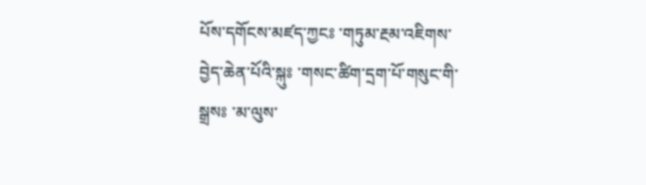པོས་དགོངས་མཛད་ཀྱངཿ ་གཏུམ་རྔམ་འཇིགས་བྱེད་ཆེན་པོའི་སྐུཿ ་གསང་ཚིག་དྲག་པོ་གསུང་གི་སྒྲསཿ ་མ་ལུས་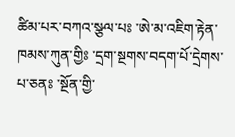ཚིམ་པར་བཀའ་སྩལ་པཿ ་ཨེ་མ་འཇིག་རྟེན་ཁམས་ཀུན་གྱིཿ ་དྲག་སྔགས་བདག་པོ་དྲེགས་པ་ཅནཿ ་སྔོན་གྱི་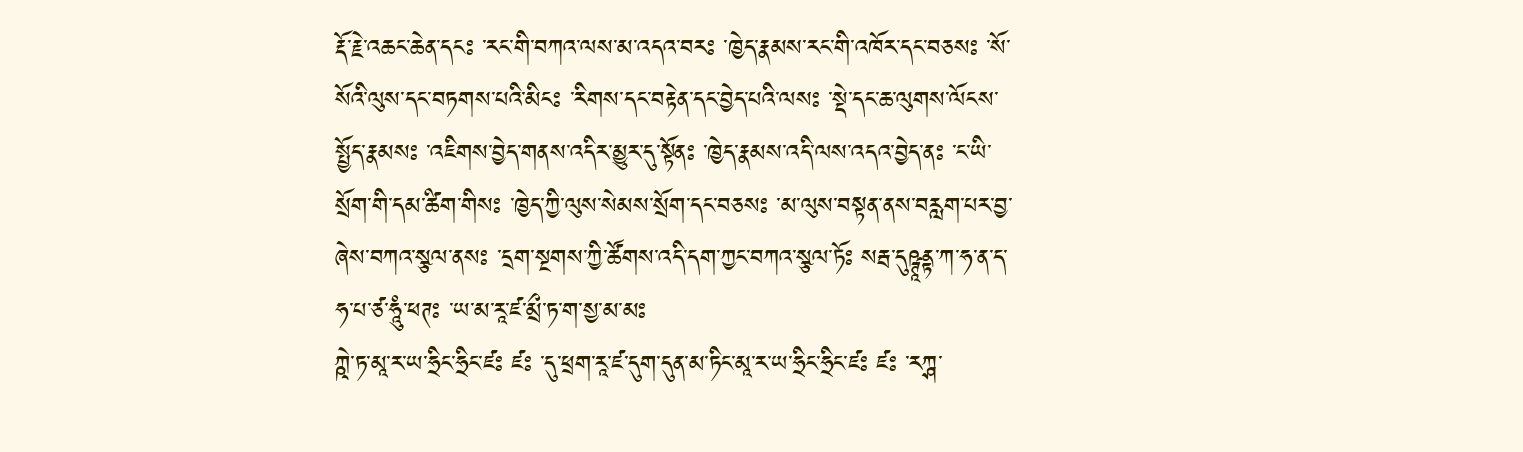རྡོ་རྗེ་འཆང་ཆེན་དངཿ ་རང་གི་བཀའ་ལས་མ་འདའ་བརཿ ་ཁྱེད་རྣམས་རང་གི་འཁོར་དང་བཅསཿ ་སོ་སོའི་ལུས་དང་བཏགས་པའི་མིངཿ ་རིགས་དང་བརྟེན་དང་བྱེད་པའི་ལསཿ ་སྡེ་དང་ཆ་ལུགས་ལོངས་སྤྱོད་རྣམསཿ ་འཇིགས་བྱེད་གནས་འདིར་མྱུར་དུ་སྟོནཿ ་ཁྱེད་རྣམས་འདི་ལས་འདའ་བྱེད་ནཿ ་ང་ཡི་སྲོག་གི་དམ་ཚིག་གིསཿ ་ཁྱེད་ཀྱི་ལུས་སེམས་སྲོག་དང་བཅསཿ ་མ་ལུས་བསྟན་ནས་བརླག་པར་བྱ་ཞེས་བཀའ་སྩལ་ནསཿ ་དྲག་སྔགས་ཀྱི་ཚོགས་འདི་དག་ཀྱང་བཀའ་སྩལ་ཏོཿ སརྦ་དུཥྚཱནྟ་ཀ་ཧ་ན་ད་ཧ་པ་ཙ་ཧཱུཾ་ཕཊཿ ་ཡ་མ་རཱ་ཛ་མྲྀ་ཏ་ག་སྱ་མ་མཿ
ཀྵེ་ཏ་མཱ་ར་ཡ་ཧྲིང་ཧྲིང་ཛཿ ཛཿ ་དུ་ཕྲག་རཱ་ཛ་དུག་དུན་མ་ཏིང་མཱ་ར་ཡ་ཧྲིང་ཧྲིང་ཛཿ ཛཿ ་རཀྴ་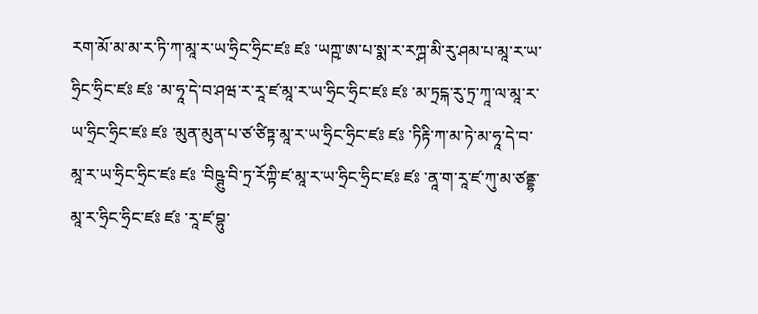རག་མོ་མ་མ་ར་ཏི་ཀ་མཱ་ར་ཡ་ཧྲིང་ཧྲིང་ཛཿ ཛཿ ་ཡཀྵ་ཨ་པ་སྨ་ར་རཀྴ་མི་རུ་ཤམ་པ་མཱ་ར་ཡ་ཧྲིང་ཧྲིང་ཛཿ ཛཿ ་མ་ཧཱ་དེ་བ་ཤཝ་ར་རཱ་ཛ་མཱ་ར་ཡ་ཧྲིང་ཧྲིང་ཛཿ ཛཿ ་མ་ཏྲངྐ་རུ་ཏྲ་ཀཱ་ལ་མཱ་ར་ཡ་ཧྲིང་ཧྲིང་ཛཿ ཛཿ ་མུན་མུན་པ་ཙ་ཙིཏྟ་མཱ་ར་ཡ་ཧྲིང་ཧྲིང་ཛཿ ཛཿ ་ཏིརྟི་ཀ་མ་ཏེ་མ་ཧཱ་དེ་བ་མཱ་ར་ཡ་ཧྲིང་ཧྲིང་ཛཿ ཛཿ ་བིཥྚུ་བི་ཏྲ་རོཀྟི་ཛ་མཱ་ར་ཡ་ཧྲིང་ཧྲིང་ཛཿ ཛཿ ་ནཱ་ག་རཱ་ཛ་ཀུ་མ་ཙནྡྷ་མཱ་ར་ཧྲིང་ཧྲིང་ཛཿ ཛཿ ་རཱ་ཛ་བྷུ་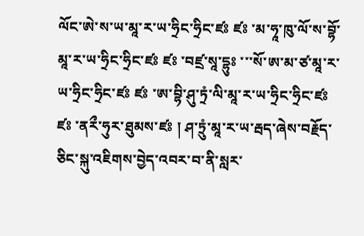ལོང་ཨེ་ས་ཡ་མཱ་ར་ཡ་ཧྲིང་ཧྲིང་ཛཿ ཛཿ ་མ་ཧཱ་ཁུ་ལོ་ས་བྷོ་མཱ་ར་ཡ་ཧྲིང་ཧྲིང་ཛཿ ཛཿ ་བཛྲ་སཱ་དྷུཿ ་་་སོ་ཨ་མ་ཙ་མཱ་ར་ཡ་ཧྲིང་ཧྲིང་ཛཿ ཛཿ ་ཨ་བྷི་ཤུ་ཏྲཾ་ལི་མཱ་ར་ཡ་ཧྲིང་ཧྲིང་ཛཿ ཛཿ ་ནརྀ་ཧུར་ཐུམས་ཛཿ ། ཤ་ཏྲུཾ་མཱ་ར་ཡ་རྦད་ཞེས་བརྗོད་ཅིང་སྐུ་འཇིགས་བྱེད་འབར་བ་ནི་སླར་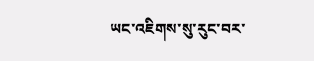ཡང་འཇིགས་སུ་རུང་བར་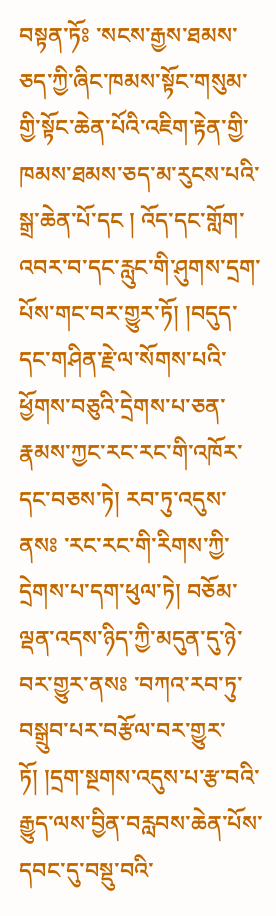བསྟན་ཏོཿ ་སངས་རྒྱས་ཐམས་ཅད་ཀྱི་ཞིང་ཁམས་སྟོང་གསུམ་གྱི་སྟོང་ཆེན་པོའི་འཇིག་རྟེན་གྱི་ཁམས་ཐམས་ཅད་མ་རུངས་པའི་སྒྲ་ཆེན་པོ་དང ། འོད་དང་གློག་འབར་བ་དང་རླུང་གི་ཤུགས་དྲག་པོས་གང་བར་གྱུར་ཏོ། །བདུད་དང་གཤིན་རྗེ་ལ་སོགས་པའི་ཕྱོགས་བཅུའི་དྲེགས་པ་ཅན་རྣམས་ཀྱང་རང་རང་གི་འཁོར་དང་བཅས་ཏེ། རབ་ཏུ་འདུས་ནསཿ ་རང་རང་གི་རིགས་ཀྱི་དྲེགས་པ་དག་ཕུལ་ཏེ། བཅོམ་ལྡན་འདས་ཉིད་ཀྱི་མདུན་དུ་ཉེ་བར་གྱུར་ནསཿ ་བཀའ་རབ་ཏུ་བསྒྲུབ་པར་བརྩོལ་བར་གྱུར་ཏོ། །དྲག་སྔགས་འདུས་པ་རྩ་བའི་རྒྱུད་ལས་བྱིན་བརླབས་ཆེན་པོས་དབང་དུ་བསྡུ་བའི་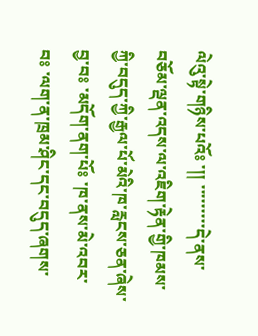ལེའུ་སྟེ་གཉིས་པའོཿ ་།། ་་་་་་་་་དེ་ནས་བཅོམ་ལྡན་འདས་ལ་འཇིག་རྟེན་གྱི་ཁམས་ཀྱི་བདུད་ཀྱི་རྒྱལ་པོ་མེའི་ཁ་རླངས་ཅན་ཞེས་བྱ་བཿ ་མདོག་ནག་པོཿ ་ཁ་ནས་མེ་འབར་བཿ ་ལག་ན་ཁྲམ་ཤིང་དང་བདུད་ཞགས་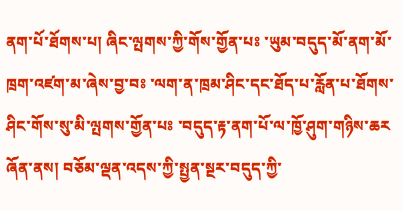ནག་པོ་ཐོགས་པ། ཞིང་ལྤགས་ཀྱི་གོས་གྱོན་པཿ ་ཡུམ་བདུད་མོ་ནག་མོ་ཁྲག་འཛག་མ་ཞེས་བྱ་བཿ ་ལག་ན་ཁྲམ་ཤིང་དང་ཐོད་པ་རློན་པ་ཐོགས་ཤིང་གོས་སུ་མི་ལྤགས་གྱོན་པཿ ་བདུད་རྟ་ནག་པོ་ལ་ཁྱོ་ཤུག་གཉིས་ཆར
ཞོན་ནས། བཅོམ་ལྡན་འདས་ཀྱི་སྤྱན་སྔར་བདུད་ཀྱི་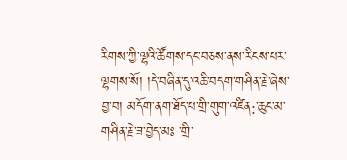རིགས་ཀྱི་ལྷའི་ཚོགས་དང་བཅས་ནས་རིངས་པར་ལྷགས་སོ། །དེ་བཞིན་དུ་འཆི་བདག་གཤིན་རྗེ་ཞེས་བྱ་བ། མདོག་ནག་ཐོད་པ་གྲི་གུག་འཛིན:་ཆུང་མ་གཤིན་རྗེ་ཟ་བྱེད་མཿ ་གྲི་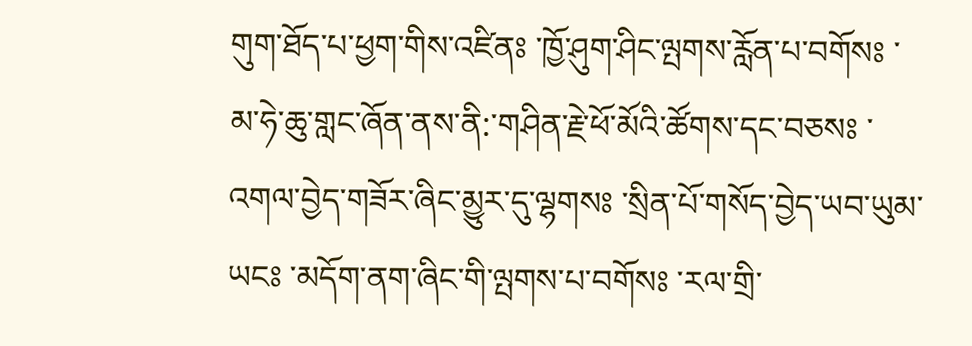གུག་ཐོད་པ་ཕྱག་གིས་འཛིནཿ ་ཁྱོ་ཤུག་ཤིང་ལྤགས་རློན་པ་བགོསཿ ་མ་ཧེ་ཆུ་གླང་ཞོན་ནས་ནི:་གཤིན་རྗེ་ཕོ་མོའི་ཚོགས་དང་བཅསཿ ་འགལ་བྱེད་གཟོར་ཞིང་མྱུར་དུ་ལྷགསཿ ་སྲིན་པོ་གསོད་བྱེད་ཡབ་ཡུམ་ཡངཿ ་མདོག་ནག་ཞིང་གི་ལྤགས་པ་བགོསཿ ་རལ་གྲི་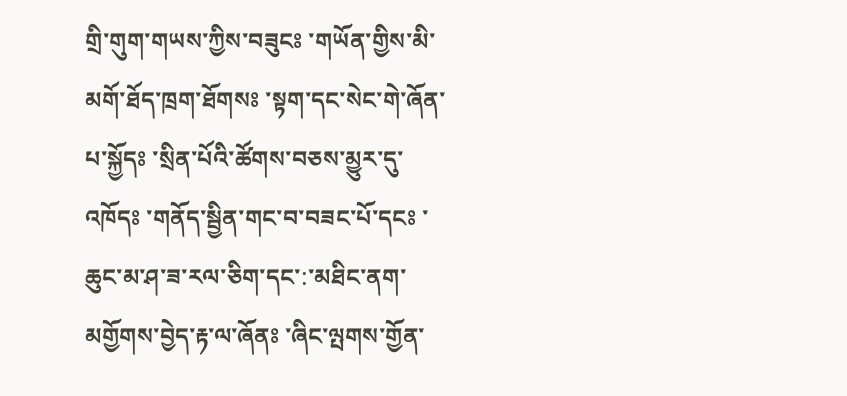གྲི་གུག་གཡས་ཀྱིས་བཟུངཿ ་གཡོན་གྱིས་མི་མགོ་ཐོད་ཁྲག་ཐོགསཿ ་སྟག་དང་སེང་གེ་ཞོན་པ་སྐྱོདཿ ་སྲིན་པོའི་ཚོགས་བཅས་མྱུར་དུ་འཁོདཿ ་གནོད་སྦྱིན་གང་བ་བཟང་པོ་དངཿ ་ཆུང་མ་ཤ་ཟ་རལ་ཅིག་དང་:་མཐིང་ནག་མགྱོགས་བྱེད་རྟ་ལ་ཞོནཿ ་ཞིང་ལྤགས་གྱོན་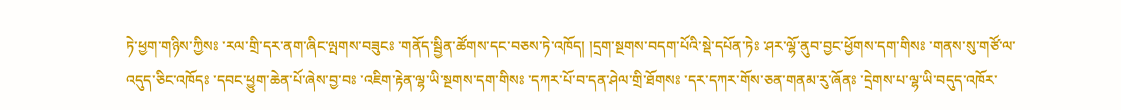ཏེ་ཕྱག་གཉིས་ཀྱིསཿ ་རལ་གྲི་དར་ནག་ཞིང་ལྤགས་བཟུངཿ ་གནོད་སྦྱིན་ཚོགས་དང་བཅས་ཏེ་འཁོད། །དྲག་སྔགས་བདག་པོའི་སྡེ་དཔོན་ཏེཿ ་ཤར་ལྷོ་ནུབ་བྱང་ཕྱོགས་དག་གིསཿ ་གནས་སུ་གཙོ་ལ་འདུད་ཅིང་འཁོདཿ ་དབང་ཕྱུག་ཆེན་པོ་ཞེས་བྱ་བཿ ་འཇིག་རྟེན་ལྷ་ཡི་སྔགས་དག་གིསཿ ་དཀར་པོ་བ་དན་ཤེལ་གྲི་ཐོགསཿ ་དར་དཀར་གོས་ཅན་གནམ་རུ་ཞོནཿ ་དྲེགས་པ་ལྷ་ཡི་བདུད་འཁོར་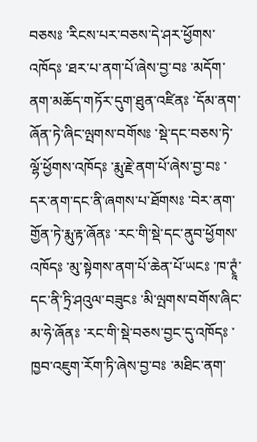བཅསཿ ་རིངས་པར་བཅས་དེ་ཤར་ཕྱོགས་འཁོདཿ ་ཐར་པ་ནག་པོ་ཞེས་བྱ་བཿ ་མདོག་ནག་མཆོད་གཏོར་དུག་ཐུན་འཛིནཿ ་དོམ་ནག་ཞོན་ཏེ་ཞིང་ལྤགས་བགོསཿ ་སྡེ་དང་བཅས་ཏེ་ལྷོ་ཕྱོགས་འཁོདཿ ་རྨུ་རྗེ་ནག་པོ་ཞེས་བྱ་བཿ ་དར་ནག་དང་ནི་ཞགས་པ་ཐོགསཿ ་བེར་ནག་གྱོན་ཏེ་རྨུ་རྟ་ཞོནཿ ་རང་གི་སྡེ་དང་ནུབ་ཕྱོགས་འཁོདཿ ་མུ་སྟེགས་ནག་པོ་ཆེན་པོ་ཡངཿ ་ཁ་ཊྭཱཾ་དང་ནི་ཏྲི་ཤའུལ་བཟུངཿ ་མི་ལྤགས་བགོས་ཞིང་མ་ཧེ་ཞོནཿ ་རང་གི་སྡེ་བཅས་བྱང་དུ་འཁོདཿ ་ཁྱབ་འཇུག་རོག་ཏི་ཞེས་བྱ་བཿ ་མཐིང་ནག་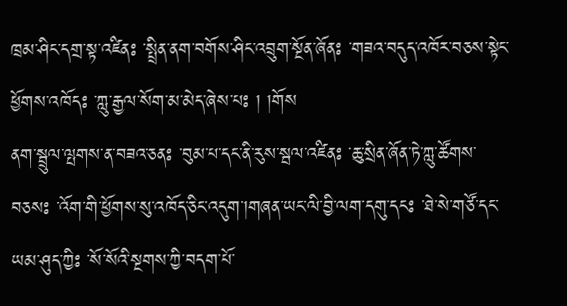ཁྲམ་ཤིང་དགྲ་སྟ་འཛིནཿ ་སྤྲིན་ནག་བགོས་ཤིང་འབྲུག་སྔོན་ཞོནཿ ་གཟའ་བདུད་འཁོར་བཅས་སྟེང་ཕྱོགས་འཁོདཿ ་ཀླུ་རྒྱལ་སོག་མ་མེད་ཞེས་པཿ ། །གོས
ནག་སྦྲུལ་ལྤགས་ན་བཟའ་ཅནཿ ་བུམ་པ་དང་ནི་རུས་སྦལ་འཛིནཿ ་ཆུ་སྲིན་ཞོན་ཏེ་ཀླུ་ཚོགས་བཅསཿ ་འོག་གི་ཕྱོགས་སུ་འཁོད་ཅིང་འདུག་།གཞན་ཡང་ལི་བྱི་ལག་དགུ་དངཿ ་ཐེ་སེ་གཙོ་དང་ཡམ་ཤུད་ཀྱིཿ ་སོ་སོའི་སྔགས་ཀྱི་བདག་པོ་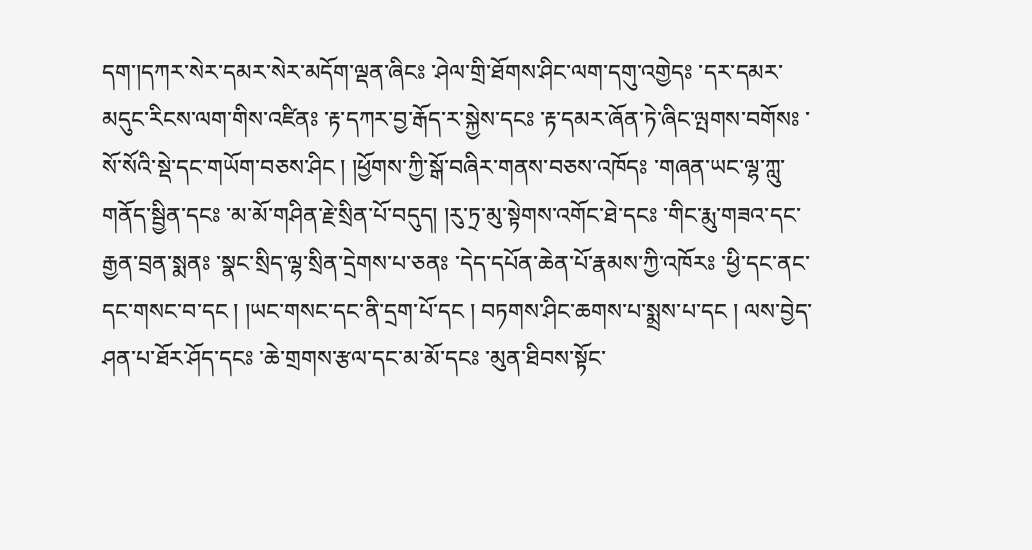དག་།དཀར་སེར་དམར་སེར་མདོག་ལྡན་ཞིངཿ ་ཤེལ་གྲི་ཐོགས་ཤིང་ལག་དགུ་འགྱེདཿ ་དར་དམར་མདུང་རིངས་ལག་གིས་འཛིནཿ ་རྟ་དཀར་བྱ་རྒོད་ར་སྐྱེས་དངཿ ་རྟ་དམར་ཞོན་ཏེ་ཞིང་ལྤགས་བགོསཿ ་སོ་སོའི་སྡེ་དང་གཡོག་བཅས་ཤིང ། །ཕྱོགས་ཀྱི་སྒོ་བཞིར་གནས་བཅས་འཁོདཿ ་གཞན་ཡང་ལྷ་ཀླུ་གནོད་སྦྱིན་དངཿ ་མ་མོ་གཤིན་རྗེ་སྲིན་པོ་བདུད། །རུ་ཏྲ་མུ་སྟེགས་འགོང་ཐེ་དངཿ ་གིང་རྨུ་གཟའ་དང་རྒྱན་བྲན་སྨནཿ ་སྣང་སྲིད་ལྷ་སྲིན་དྲེགས་པ་ཅནཿ ་དེད་དཔོན་ཆེན་པོ་རྣམས་ཀྱི་འཁོརཿ ་ཕྱི་དང་ནང་དང་གསང་བ་དང ། །ཡང་གསང་དང་ནི་དྲག་པོ་དང ། བཏགས་ཤིང་ཆགས་པ་སྨྲས་པ་དང ། ལས་བྱེད་ཤན་པ་ཐོར་ཤོད་དངཿ ་ཆེ་གྲགས་རྩལ་དང་མ་མོ་དངཿ ་མུན་ཐིབས་སྟོང་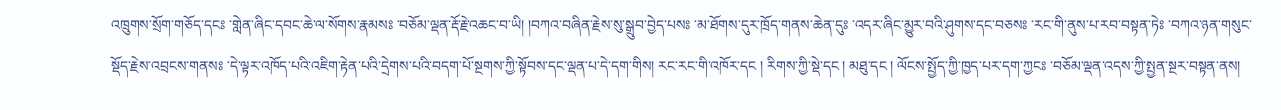འཁྲུགས་སྲོག་གཅོད་དངཿ ་གླེན་ཞིང་དབང་ཆེ་ལ་སོགས་རྣམསཿ ་བཅོམ་ལྡན་རྡོ་རྗེ་འཆང་བ་ཡི། །བཀའ་བཞིན་རྗེས་སུ་སྒྲུབ་བྱེད་པསཿ ་མ་ཐོགས་དུར་ཁྲོད་གནས་ཆེན་དུཿ ་འདར་ཞིང་མྱུར་བའི་ཤུགས་དང་བཅསཿ ་རང་གི་ནུས་པ་རབ་བསྟན་ཏེཿ ་བཀའ་ཉན་གསུང་སྡོད་རྗེས་འབྲངས་གནསཿ ་དེ་ལྟར་འཁོད་པའི་འཇིག་རྟེན་པའི་དྲེགས་པའི་བདག་པོ་སྔགས་ཀྱི་སྟོབས་དང་ལྡན་པ་དེ་དག་གིས། རང་རང་གི་འཁོར་དང ། རིགས་ཀྱི་སྡེ་དང ། མཐུ་དང ། ལོངས་སྤྱོད་ཀྱི་ཁྱད་པར་དག་ཀྱངཿ ་བཅོམ་ལྡན་འདས་ཀྱི་སྤྱན་སྔར་བསྟན་ནས།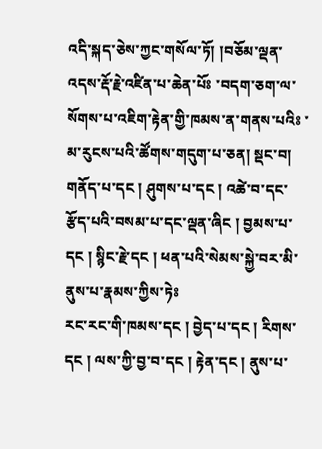འདི་སྐད་ཅེས་ཀྱང་གསོལ་ཏོ། །བཅོམ་ལྡན་འདས་རྡོ་རྗེ་འཛིན་པ་ཆེན་པོཿ ་བདག་ཅག་ལ་སོགས་པ་འཇིག་རྟེན་གྱི་ཁམས་ན་གནས་པའིཿ ་མ་རུངས་པའི་ཚོགས་གདུག་པ་ཅན། སྡང་བ། གནོད་པ་དང ། ཤུགས་པ་དང ། འཚེ་བ་དང་རྩོད་པའི་བསམ་པ་དང་ལྡན་ཞིང ། བྱམས་པ་དང ། སྙིང་རྗེ་དང ། ཕན་པའི་སེམས་སྐྱེ་བར་མི་ནུས་པ་རྣམས་ཀྱིས་ཏེཿ
རང་རང་གི་ཁམས་དང ། བྱེད་པ་དང ། རིགས་དང ། ལས་ཀྱི་བྱ་བ་དང ། རྟེན་དང ། ནུས་པ་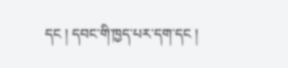དང ། དབང་གི་ཁྱད་པར་དག་དང །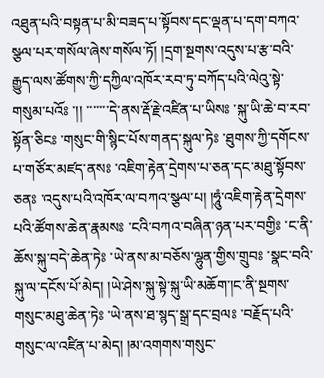འཐུན་པའི་བསྟན་པ་མི་བཟད་པ་སྟོབས་དང་ལྡན་པ་དག་བཀའ་སྩལ་པར་གསོལ་ཞེས་གསོལ་ཏོ། །དྲག་སྔགས་འདུས་པ་རྩ་བའི་རྒྱུད་ལས་ཚོགས་ཀྱི་དཀྱིལ་འཁོར་རབ་ཏུ་བཀོད་པའི་ལེའུ་སྟེ་གསུམ་པའོཿ ་།། ་་་་་་་དེ་ནས་རྡོ་རྗེ་འཛིན་པ་ཡིསཿ ་སྐུ་ཡི་ཆེ་བ་རབ་སྟོན་ཅིངཿ ་གསུང་གི་སྙིང་པོས་གནད་སྐུལ་ཏེཿ ་ཐུགས་ཀྱི་དགོངས་པ་གཙོར་མཛད་ནསཿ ་འཇིག་རྟེན་དྲེགས་པ་ཅན་དང་མཐུ་སྟོབས་ཅནཿ ་འདུས་པའི་འཁོར་ལ་བཀའ་སྩལ་པ། །ཧཱུཾ་འཇིག་རྟེན་དྲེགས་པའི་ཚོགས་ཆེན་རྣམསཿ ་ངའི་བཀའ་བཞིན་ཉན་པར་བགྱིཿ ་ང་ནི་ཆོས་སྐུ་བདེ་ཆེན་ཏེཿ ་ཡེ་ནས་མ་བཅོས་ལྷུན་གྱིས་གྲུབཿ ་སྣང་བའི་སྐུ་ལ་དངོས་པོ་མེད། །ཡེ་ཤེས་སྐུ་སྟེ་སྐུ་ཡི་མཆོག་།ང་ནི་སྔགས་གསུང་མཐུ་ཆེན་ཏེཿ ་ཡེ་ནས་ཐ་སྙད་སྒྲ་དང་བྲལཿ ་བརྗོད་པའི་གསུང་ལ་འཛིན་པ་མེད། །མ་འགགས་གསུང་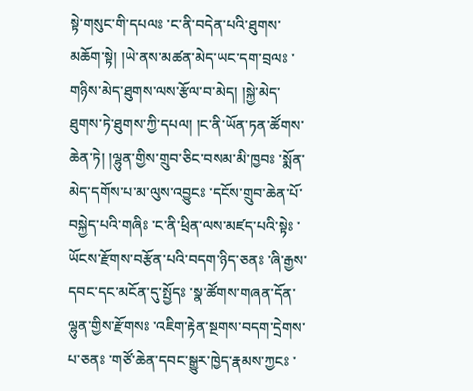སྟེ་གསུང་གི་དཔལཿ ་ང་ནི་བདེན་པའི་ཐུགས་མཆོག་སྟེ། །ཡེ་ནས་མཚན་མེད་ཡང་དག་བྲལཿ ་གཉིས་མེད་ཐུགས་ལས་རྩོལ་བ་མེད། །སྐྱེ་མེད་ཐུགས་ཏེ་ཐུགས་ཀྱི་དཔལ། །ང་ནི་ཡོན་ཏན་ཚོགས་ཆེན་ཏེ། །ལྷུན་གྱིས་གྲུབ་ཅིང་བསམ་མི་ཁྱབཿ ་སྨོན་མེད་དགོས་པ་མ་ལུས་འབྱུངཿ ་དངོས་གྲུབ་ཆེན་པོ་བསྐྱེད་པའི་གཞིཿ ་ང་ནི་ཕྲིན་ལས་མཛད་པའི་སྟེཿ ་ཡོངས་རྫོགས་བརྩོན་པའི་བདག་ཉིད་ཅནཿ ་ཞི་རྒྱས་དབང་དང་མངོན་དུ་སྤྱོདཿ ་སྣ་ཚོགས་གཞན་དོན་ལྷུན་གྱིས་རྫོགསཿ ་འཇིག་རྟེན་སྔགས་བདག་དྲེགས་པ་ཅནཿ ་གཙོ་ཆེན་དབང་སྒྱུར་ཁྱེད་རྣམས་ཀྱངཿ ་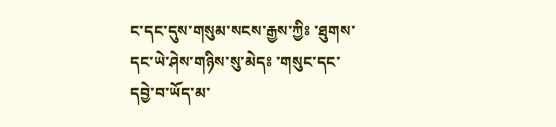ང་དང་དུས་གསུམ་སངས་རྒྱས་ཀྱིཿ ་ཐུགས་དང་ཡེ་ཤེས་གཉིས་སུ་མེདཿ ་གསུང་དང་དབྱེ་བ་ཡོད་མ་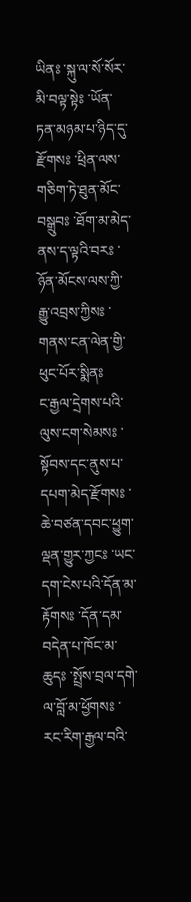ཡིནཿ ་སྐུ་ལ་སོ་སོར་མི་བལྟ་སྟེཿ ་ཡོན་ཏན་མཉམ་པ་ཉིད་དུ་རྫོགསཿ ་ཕྲིན་ལས་གཅིག་ཏེ་ཐུན་མོང་བསྒྲུབཿ ་ཐོག་མ་མེད་ནས་ད་ལྟའི་བརཿ ་ཉོན་མོངས་ལས་ཀྱི་རྒྱུ་འབྲས་ཀྱིསཿ ་གནས་ངན་ལེན་གྱི་ཕུང་པོར་སྨིནཿ
ང་རྒྱལ་དྲེགས་པའི་ལུས་ངག་སེམསཿ ་སྟོབས་དང་ནུས་པ་དཔག་མེད་རྫོགསཿ ་ཆེ་བཙན་དབང་ཕྱུག་ལྡན་གྱུར་ཀྱངཿ ་ཡང་དག་ངེས་པའི་དོན་མ་རྟོགསཿ ་དོན་དམ་བདེན་པ་ཁོང་མ་ཆུདཿ ་སྤྲོས་བྲལ་དགེ་ལ་བློ་མ་ཕྱོགསཿ ་རང་རིག་རྒྱལ་བའི་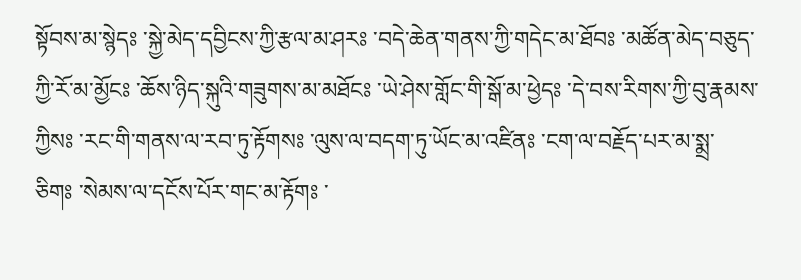སྟོབས་མ་སྙེདཿ ་སྐྱེ་མེད་དབྱིངས་ཀྱི་རྩལ་མ་ཤརཿ ་བདེ་ཆེན་གནས་ཀྱི་གདེང་མ་ཐོབཿ ་མཚོན་མེད་བཅུད་ཀྱི་རོ་མ་མྱོངཿ ་ཆོས་ཉིད་སྐུའི་གཟུགས་མ་མཐོངཿ ་ཡེ་ཤེས་གློང་གི་སྒོ་མ་ཕྱེདཿ ་དེ་བས་རིགས་ཀྱི་བུ་རྣམས་ཀྱིསཿ ་རང་གི་གནས་ལ་རབ་ཏུ་རྟོགསཿ ་ལུས་ལ་བདག་ཏུ་ཡོང་མ་འཛིནཿ ་ངག་ལ་བརྗོད་པར་མ་སྨྲ་ཅིགཿ ་སེམས་ལ་དངོས་པོར་གང་མ་རྟོགཿ ་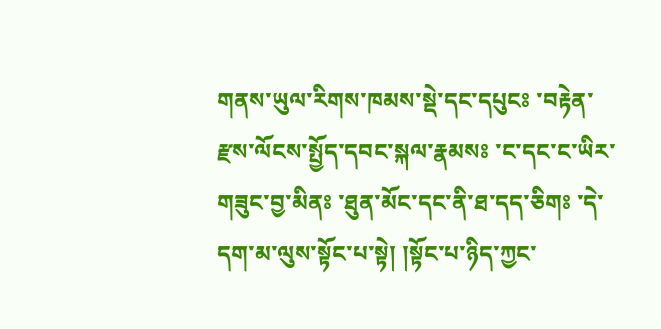གནས་ཡུལ་རིགས་ཁམས་སྡེ་དང་དཔུངཿ ་བརྟེན་རྫས་ལོངས་སྤྱོད་དབང་སྐལ་རྣམསཿ ་ང་དང་ང་ཡིར་གཟུང་བྱ་མིནཿ ་ཐུན་མོང་དང་ནི་ཐ་དད་ཅིགཿ ་དེ་དག་མ་ལུས་སྟོང་པ་སྟེ། །སྟོང་པ་ཉིད་ཀྱང་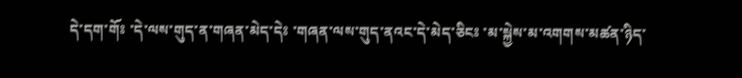དེ་དག་གོཿ ་དེ་ལས་གུད་ན་གཞན་མེད་དེཿ ་གཞན་ལས་གུད་ནའང་དེ་མེད་ཅིངཿ ་མ་སྐྱེས་མ་འགགས་མཚན་ཉིད་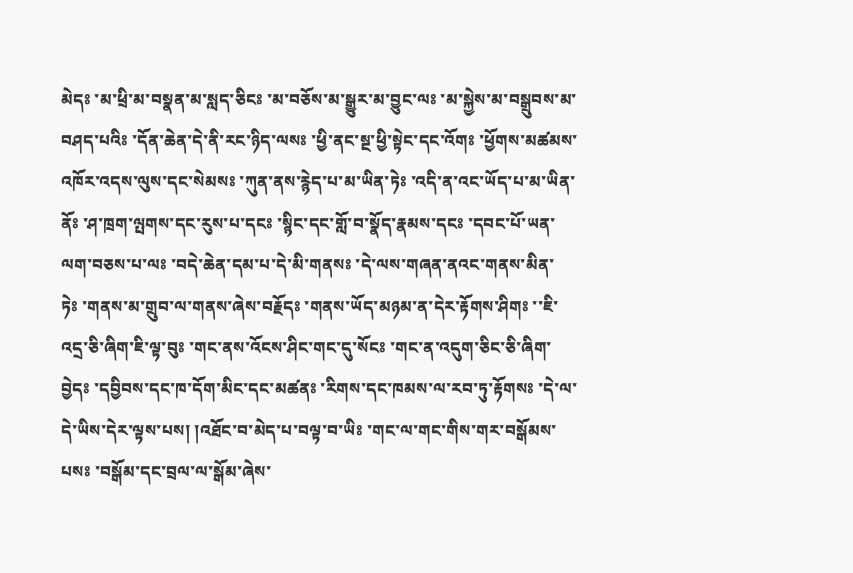མེདཿ ་མ་ཕྲི་མ་བསྣན་མ་སླད་ཅིངཿ ་མ་བཅོས་མ་སྒྱུར་མ་བྱུང་ལཿ ་མ་སྐྱེས་མ་བསྒྲུབས་མ་བཤད་པའིཿ ་དོན་ཆེན་དེ་ནི་རང་ཉིད་ལསཿ ་ཕྱི་ནང་སྔ་ཕྱི་སྟེང་དང་འོགཿ ་ཕྱོགས་མཚམས་འཁོར་འདས་ལུས་དང་སེམསཿ ་ཀུན་ནས་རྙེད་པ་མ་ཡིན་ཏེཿ ་འདི་ན་འང་ཡོད་པ་མ་ཡིན་ནོཿ ་ཤ་ཁྲག་ལྤགས་དང་རུས་པ་དངཿ ་སྙིང་དང་གློ་བ་སྣོད་རྣམས་དངཿ ་དབང་པོ་ཡན་ལག་བཅས་པ་ལཿ ་བདེ་ཆེན་དམ་པ་དེ་མི་གནསཿ ་དེ་ལས་གཞན་ནའང་གནས་མིན་ཏེཿ ་གནས་མ་གྲུབ་ལ་གནས་ཞེས་བརྗོདཿ ་གནས་ཡོད་མཉམ་ན་དེར་རྟོགས་ཤིགཿ ་་ཇི་འདྲ་ཅི་ཞིག་ཇི་ལྟ་བུཿ ་གང་ནས་འོངས་ཤིང་གང་དུ་སོངཿ ་གང་ན་འདུག་ཅིང་ཅི་ཞིག་བྱེདཿ ་དབྱིབས་དང་ཁ་དོག་མིང་དང་མཚནཿ ་རིགས་དང་ཁམས་ལ་རབ་ཏུ་རྟོགསཿ ་དེ་ལ་དེ་ཡིས་དེར་ལྟས་པས། །འཐོང་བ་མེད་པ་བལྟ་བ་ཡིཿ ་གང་ལ་གང་གིས་གར་བསྒོམས་པསཿ ་བསྒོམ་དང་བྲལ་ལ་སྒོམ་ཞེས་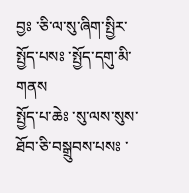བྱཿ ་ཅི་ལ་སུ་ཞིག་སྤྱིར་སྤྱོད་པསཿ ་སྤྱོད་དགུ་མི་གནས
སྤྱོད་པ་ཆེཿ ་སུ་ལས་སུས་ཐོབ་ཅི་བསྒྲུབས་པསཿ ་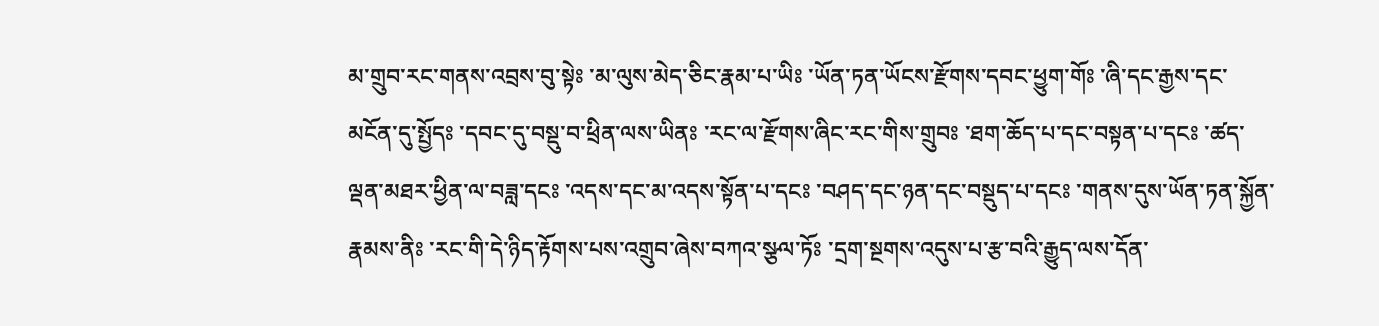མ་གྲུབ་རང་གནས་འབྲས་བུ་སྟེཿ ་མ་ལུས་མེད་ཅིང་རྣམ་པ་ཡིཿ ་ཡོན་ཏན་ཡོངས་རྫོགས་དབང་ཕྱུག་གོཿ ་ཞི་དང་རྒྱས་དང་མངོན་དུ་སྤྱོདཿ ་དབང་དུ་བསྡུ་བ་ཕྲིན་ལས་ཡིནཿ ་རང་ལ་རྫོགས་ཞིང་རང་གིས་གྲུབཿ ་ཐག་ཆོད་པ་དང་བསྟན་པ་དངཿ ་ཚད་ལྡན་མཐར་ཕྱིན་ལ་བཟླ་དངཿ ་འདས་དང་མ་འདས་སྟོན་པ་དངཿ ་བཤད་དང་ཉན་དང་བསྡུད་པ་དངཿ ་གནས་དུས་ཡོན་ཏན་སྐྱོན་རྣམས་ནིཿ ་རང་གི་དེ་ཉིད་རྟོགས་པས་འགྲུབ་ཞེས་བཀའ་སྩལ་ཏོཿ ་དྲག་སྔགས་འདུས་པ་རྩ་བའི་རྒྱུད་ལས་དོན་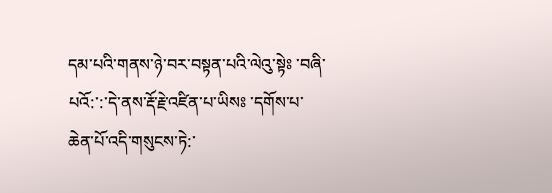དམ་པའི་གནས་ཉེ་བར་བསྟན་པའི་ལེའུ་སྟེཿ ་བཞི་པའོ:་:་དེ་ནས་རྡོ་རྗེ་འཛིན་པ་ཡིསཿ ་དགོས་པ་ཆེན་པོ་འདི་གསུངས་ཏེ:་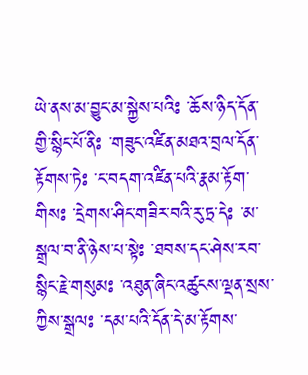ཡེ་ནས་མ་བྱུང་མ་སྐྱེས་པའིཿ ་ཆོས་ཉིད་དོན་གྱི་སྙིང་པོ་ནིཿ ་གཟུང་འཛིན་མཐའ་བྲལ་དོན་རྟོགས་ཏེཿ ་ང་བདག་འཛིན་པའི་རྣམ་རྟོག་གིསཿ ་དྲེགས་ཤིང་གཟིར་བའི་རུ་ཏྲ་དེཿ ་མ་སྒྲལ་བ་ནི་ཉེས་པ་སྟེཿ ་ཐབས་དང་ཤེས་རབ་སྙིང་རྗེ་གསུམཿ ་འཐུན་ཞིང་འཚུངས་ལྡན་སྲས་ཀྱིས་སྒྲལཿ ་དམ་པའི་དོན་དེ་མ་རྟོགས་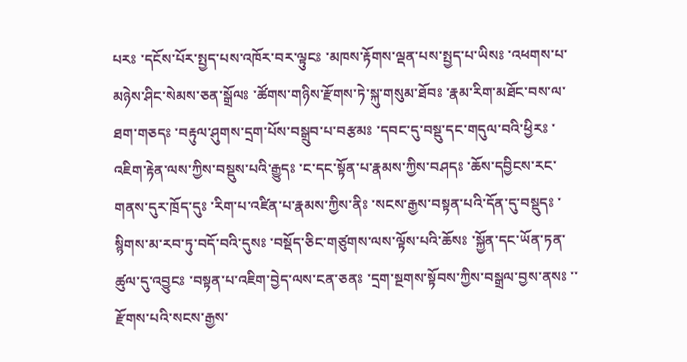པརཿ ་དངོས་པོར་སྤྱད་པས་འཁོར་བར་ལྟུངཿ ་མཁས་རྟོགས་ལྡན་པས་སྤྱད་པ་ཡིསཿ ་འཕགས་པ་མཉེས་ཤིང་སེམས་ཅན་སྒྲོལཿ ་ཚོགས་གཉིས་རྫོགས་ཏེ་སྐུ་གསུམ་ཐོབཿ ་རྣམ་རིག་མཐོང་བས་ལ་ཐག་གཅདཿ ་བརྟུལ་ཤུགས་དྲག་པོས་བསྒྲུབ་པ་བརྩམཿ ་དབང་དུ་བསྡུ་དང་གདུལ་བའི་ཕྱིརཿ ་འཇིག་རྟེན་ལས་ཀྱིས་བསྡུས་པའི་རྒྱུདཿ ་ང་དང་སྟོན་པ་རྣམས་ཀྱིས་བཤདཿ ་ཆོས་དབྱིངས་རང་གནས་དུར་ཁྲོད་དུཿ ་རིག་པ་འཛིན་པ་རྣམས་ཀྱིས་ནིཿ ་སངས་རྒྱས་བསྟན་པའི་དོན་དུ་བསྡུདཿ ་སྙིགས་མ་རབ་ཏུ་བདོ་བའི་དུསཿ ་བསྡོད་ཅིང་གཙུགས་ལས་ལྟོས་པའི་ཆོསཿ ་སྐྱོན་དང་ཡོན་ཏན་ཚུལ་དུ་འབྱུངཿ ་བསྟན་པ་འཇིག་བྱེད་ལས་ངན་ཅནཿ ་དྲག་སྔགས་སྟོབས་ཀྱིས་བསྒྲལ་བྱས་ནསཿ ་་རྫོགས་པའི་སངས་རྒྱས་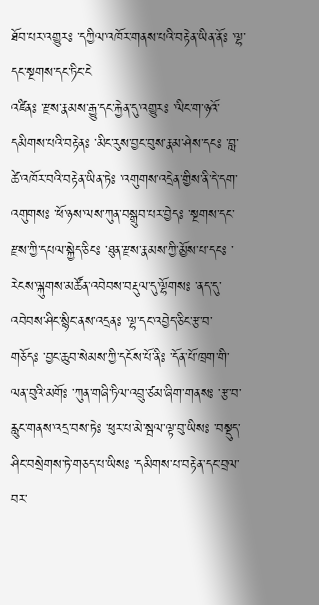ཐོབ་པར་འགྱུརཿ ་དཀྱིལ་འཁོར་གནས་པའི་བརྟེན་ཡིན་ནོཿ ་ལྷ་དང་སྔགས་དང་ཏིང་ངེ
འཛིནཿ ་རྫས་རྣམས་རྒྱུ་དང་རྐྱེན་དུ་འགྱུརཿ ་ལིང་ག་ཉའོ་དམིགས་པའི་བརྟེནཿ ་མིང་རུས་བྱང་བུས་རྣམ་ཤེས་དངཿ ་བླ་ཚེ་འཁོར་བའི་བརྟེན་ཡིན་ཏེཿ ་འགུགས་འདྲེན་གྱིས་ནི་དེ་དག་འགུགསཿ ་ཕོ་ཉས་ལས་ཀུན་བསྒྲུབ་པར་བྱེདཿ ་སྔགས་དང་རྫས་ཀྱི་དཔལ་སྐྱེད་ཅིངཿ ་ཐུན་རྫས་རྣམས་ཀྱི་མྱོས་པ་དངཿ ་རེངས་ལྐུགས་མཚོན་འབེབས་བརྡུལ་དུ་ལྷོགསཿ ་ནད་དུ་འབེབས་ཤིང་སྙིང་ནས་འདྲནཿ ་ལྷ་དང་འབྱེད་ཅིང་རྩ་བ་གཅོདཿ ་བྱང་ཆུབ་སེམས་ཀྱི་དངོས་པོ་ནིཿ ་དོན་པོ་ཁྲག་གི་ལན་བུའི་མགོཿ ་ཀུན་གཞི་ཏིལ་འབྲུ་ཙམ་ཞིག་གནསཿ ་རྩ་བ་རླུང་གནས་འདྲ་བས་ཏེཿ ་ཕུར་པ་མེ་སྦལ་ལྟ་བུ་ཡིསཿ ་བསྡུད་ཤིང་བསྲེགས་ཏེ་གཅད་པ་ཡིསཿ ་དམིགས་པ་བརྟེན་དང་བྲལ་བར་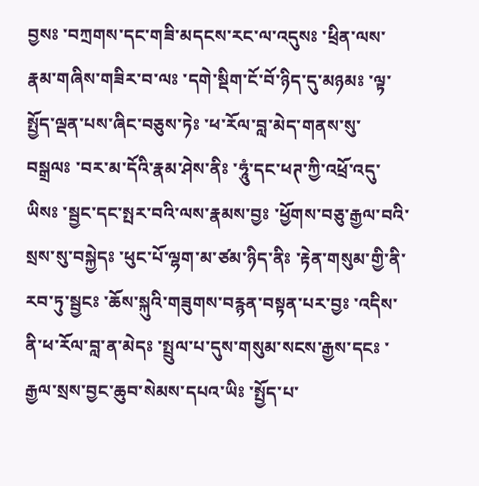བྱསཿ ་བཀྲགས་དང་གཟི་མདངས་རང་ལ་འདུསཿ ་ཕྲིན་ལས་རྣམ་གཞིས་གཟིར་བ་ལཿ ་དགེ་སྡིག་ངོ་བོ་ཉིད་དུ་མཉམཿ ་ལྟ་སྤྱོད་ལྡན་པས་ཞིང་བཅུས་ཏེཿ ་ཕ་རོལ་བླ་མེད་གནས་སུ་བསྒྲལཿ ་བར་མ་དོའི་རྣམ་ཤེས་ནིཿ ་ཧཱུཾ་དང་ཕཊ་ཀྱི་འཕྲོ་འདུ་ཡིསཿ ་སྦྱང་དང་སྤར་བའི་ལས་རྣམས་བྱཿ ་ཕྱོགས་བཅུ་རྒྱལ་བའི་སྲས་སུ་བསྐྱེདཿ ་ཕུང་པོ་ལྷག་མ་ཙམ་ཉིད་ནིཿ ་རྟེན་གསུམ་གྱི་ནི་རབ་ཏུ་སྦྱངཿ ་ཆོས་སྐུའི་གཟུགས་བརྙན་བསྟན་པར་བྱཿ ་འདིས་ནི་ཕ་རོལ་བླ་ན་མེདཿ ་སྤྲུལ་པ་དུས་གསུམ་སངས་རྒྱས་དངཿ ་རྒྱལ་སྲས་བྱང་ཆུབ་སེམས་དཔའ་ཡིཿ ་སྤྱོད་པ་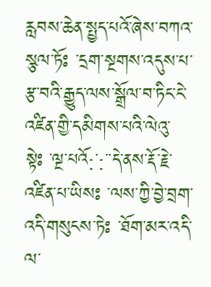རླབས་ཆེན་སྤྱད་པའོ་ཞེས་བཀའ་སྩལ་ཏོཿ ་དྲག་སྔགས་འདུས་པ་རྩ་བའི་རྒྱུད་ལས་སྒྲོལ་བ་ཏིང་ངེ་འཛིན་གྱི་དམིགས་པའི་ལེའུ་སྟེཿ ་ལྔ་པའོ:་:་་དེ་ནས་རྡོ་རྗེ་འཛིན་པ་ཡིསཿ ་ལས་ཀྱི་བྱེ་བྲག་འདི་གསུངས་ཏེཿ ་ཐོག་མར་འདི་ལ་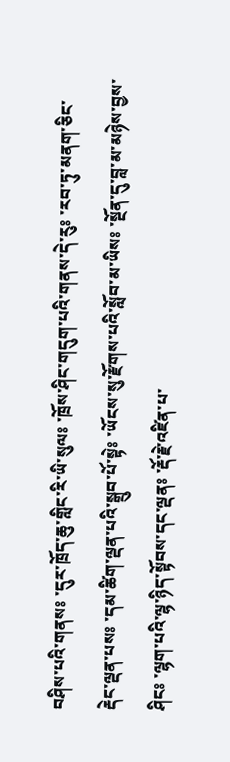བཤིས་པའི་གནསཿ ་དུར་ཁྲོད་ཆུ་གླིང་རི་ཡི་སུལཿ ་ཁྲོས་ཤིང་གདུག་པའི་གནས་དེ་རུཿ ་རབ་ཏུ་མནག་ཅིང་རྡེང་ལྡན་པསཿ ་དམ་ཚིག་ལྡན་པའི་སྒྲུབ་པོ་སྟེཿ ་ཡོངས་སུ་རྫོགས་པའི་སློབ་མ་ཡིསཿ ་སྔོན་དུ་བླ་མ་མཉེས་བྱས་ཤིངཿ ་ལྷག་པའི་ལྷ་ཉིད་སྟོབས་དང་ལྡནཿ ་རྡོ་རྗེ་འཛིན་པ་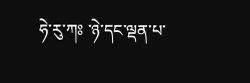ཧེ་རུ་ཀཿ ་ཉེ་དང་ལྡན་པ་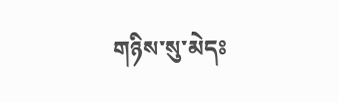གཉིས་སུ་མེདཿ